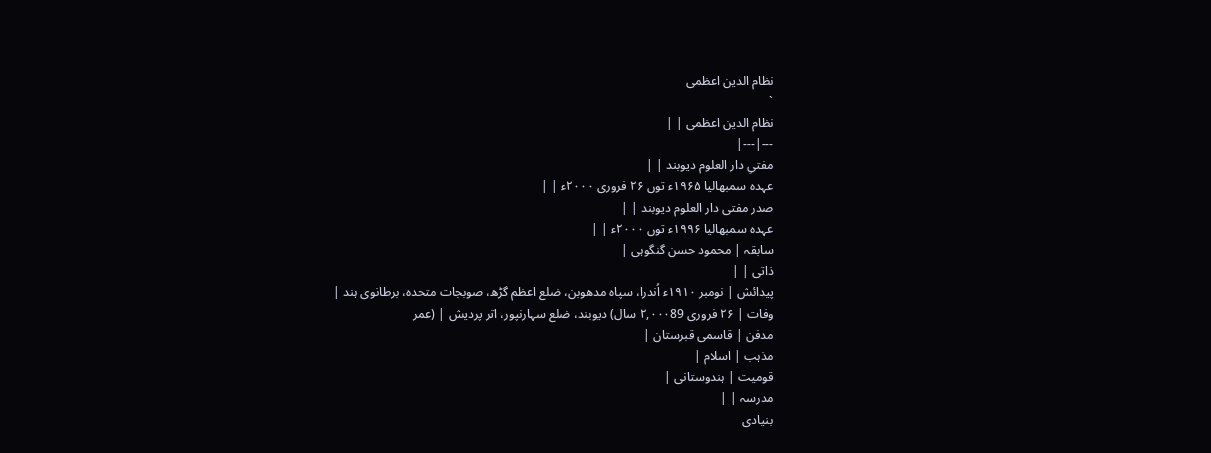نظام الدین اعظمی
`
نظام الدین اعظمی | |
---|---|
مفتیِ دار العلوم دیوبند | |
عہدہ سمبھالیا ۱۹۶۵ء توں ۲۶ فروری ۲۰۰۰ء | |
صدر مفتی دار العلوم دیوبند | |
عہدہ سمبھالیا ۱۹۹۶ء توں ۲۰۰۰ء | |
سابقہ | محمود حسن گنگوہی |
ذاتی | |
پیدائش | نومبر ۱۹۱۰ء اُندرا، سپاہ مدھوبن، ضلع اعظم گڑھ، صوبجات متحدہ، برطانوی ہند |
وفات | ۲۶ فروری ۲,۰۰۰89 سال) دیوبند، ضلع سہارنپور، اتر پردیش | (عمر
مدفن | قاسمی قبرستان |
مذہب | اسلام |
قومیت | ہندوستانی |
مدرسہ | |
بنیادی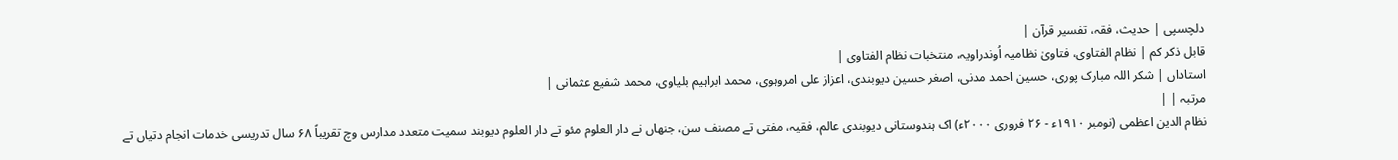دلچسپی | حدیث، فقہ، تفسیر قرآن |
قابل ذکر کم | نظام الفتاوی، فتاویٰ نظامیہ اُوندراویہ، منتخبات نظام الفتاوی |
استاداں | شکر اللہ مبارک پوری، حسین احمد مدنی، اصغر حسین دیوبندی، اعزاز علی امروہوی، محمد ابراہیم بلیاوی، محمد شفیع عثمانی |
مرتبہ | |
نظام الدین اعظمی (نومبر ۱۹۱۰ء - ۲۶ فروری ۲۰۰۰ء) اک ہندوستانی دیوبندی عالم، فقیہ، مفتی تے مصنف سن، جنھاں نے دار العلوم مئو تے دار العلوم دیوبند سمیت متعدد مدارس وچ تقریباً ۶۸ سال تدریسی خدمات انجام دتیاں تے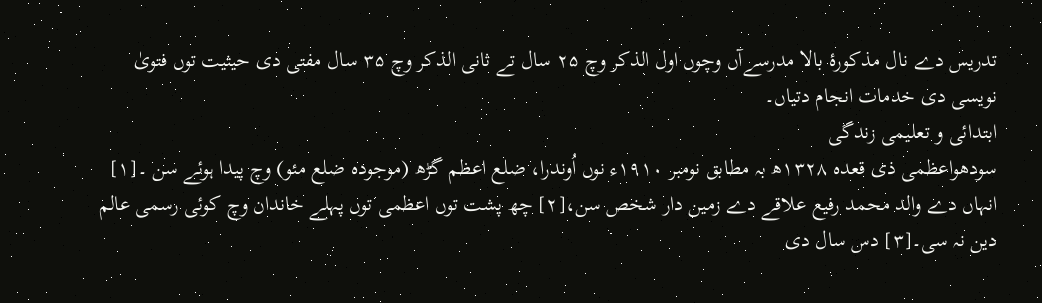تدریس دے نال مذکورۂ بالا مدرسےآں وچوں اول الذکر وچ ۲۵ سال تے ثانی الذکر وچ ۳۵ سال مفتی دی حیثیت توں فتویٰ نویسی دی خدمات انجام دتیاں۔
ابتدائی و تعلیمی زندگی
سودھواعظمی ذی قعدہ ۱۳۲۸ھ بہ مطابق نومبر ۱۹۱۰ء نوں اُوندرا، ضلع اعظم گڑھ (موجودہ ضلع مئو) وچ پیدا ہوئے سن ۔[۱] انہاں دے والد محمد رفیع علاقے دے زمین دار شخص سن،[۲] چھ پشت توں اعظمی توں پہلے خاندان وچ کوئی رسمی عالم دین نہ سی۔[۳] دس سال دی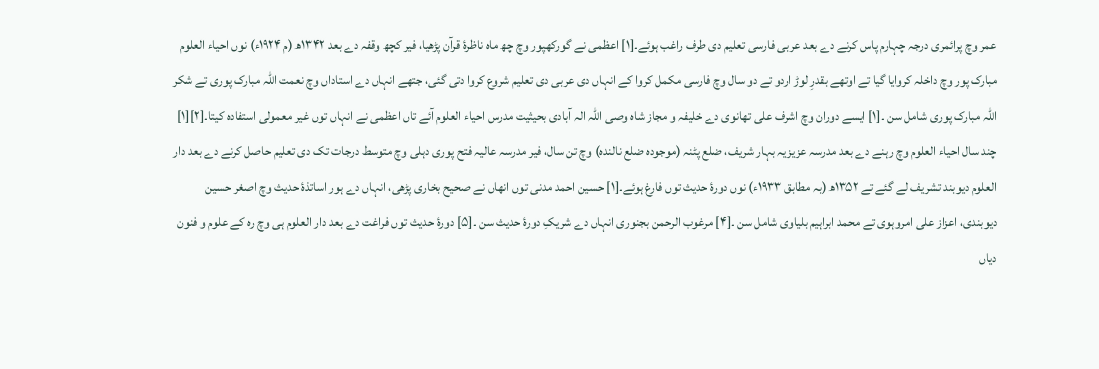عمر وچ پرائمری درجہ چہارم پاس کرنے دے بعد عربی فارسی تعلیم دی طرف راغب ہوئے۔[۱] اعظمی نے گورکھپور وچ چھ ماہ ناظرۂ قرآن پڑھیا، فیر کچھ وقفہ دے بعد ۱۳۴۲ھ (م ۱۹۲۴ء) نوں احیاء العلوم مبارک پور وچ داخلہ کروایا گیا تے اوتھے بقدرِ لوڑ اردو تے دو سال وچ فارسی مکمل کروا کے انہاں دی عربی دی تعلیم شروع کروا دتی گئی، جتھے انہاں دے استاداں وچ نعمت اللہ مبارک پوری تے شکر اللہ مبارک پوری شامل سن ۔[۱] ايسے دوران وچ اشرف علی تھانوی دے خلیفہ و مجاز شاہ وصی اللہ الہ آبادی بحیثیت مدرس احیاء العلوم آئے تاں اعظمی نے انہاں توں غیر معمولی استفادہ کيتا۔[۲][۱] چند سال احیاء العلوم وچ رہنے دے بعد مدرسہ عزیزیہ بہار شریف، ضلع پٹنہ (موجودہ ضلع نالندہ) وچ تن سال، فیر مدرسہ عالیہ فتح پوری دہلی وچ متوسط درجات تک دی تعلیم حاصل کرنے دے بعد دار العلوم دیوبند تشریف لے گئے تے ۱۳۵۲ھ (بہ مطابق ۱۹۳۳ء) نوں دورۂ حدیث توں فارغ ہوئے۔[۱] حسین احمد مدنی توں انھاں نے صحیح بخاری پڑھی، انہاں دے ہور اساتذۂ حدیث وچ اصغر حسین دیوبندی، اعزاز علی امروہوی تے محمد ابراہیم بلیاوی شامل سن ۔[۴] مرغوب الرحمن بجنوری انہاں دے شریکِ دورۂ حدیث سن ۔[۵] دورۂ حدیث توں فراغت دے بعد دار العلوم ہی وچ رہ کے علوم و فنون دیاں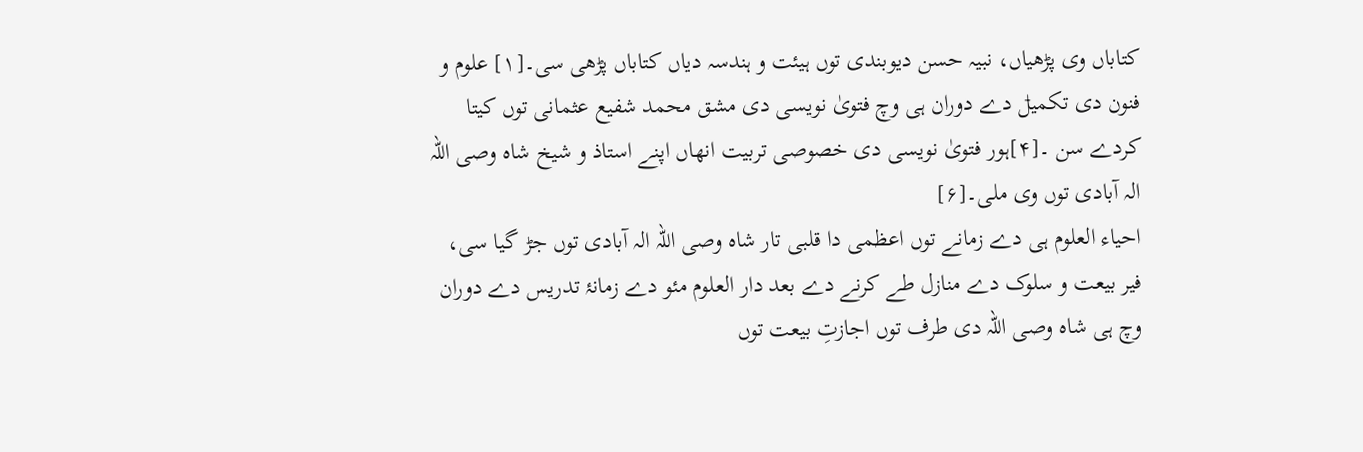کتاباں وی پڑھیاں، نبیہ حسن دیوبندی توں ہیئت و ہندسہ دیاں کتاباں پڑھی سی۔[۱] علوم و فنون دی تکمیݪ دے دوران ہی وچ فتویٰ نویسی دی مشق محمد شفیع عثمانی توں کيتا کردے سن ۔[۴]ہور فتویٰ نویسی دی خصوصی تربیت انھاں اپنے استاذ و شیخ شاہ وصی اللہ الہ آبادی توں وی ملی۔[۶]
احیاء العلوم ہی دے زمانے توں اعظمی دا قلبی تار شاہ وصی اللہ الہ آبادی توں جڑ گیا سی، فیر بیعت و سلوک دے منازل طے کرنے دے بعد دار العلوم مئو دے زمانۂ تدریس دے دوران وچ ہی شاہ وصی اللہ دی طرف توں اجازتِ بیعت توں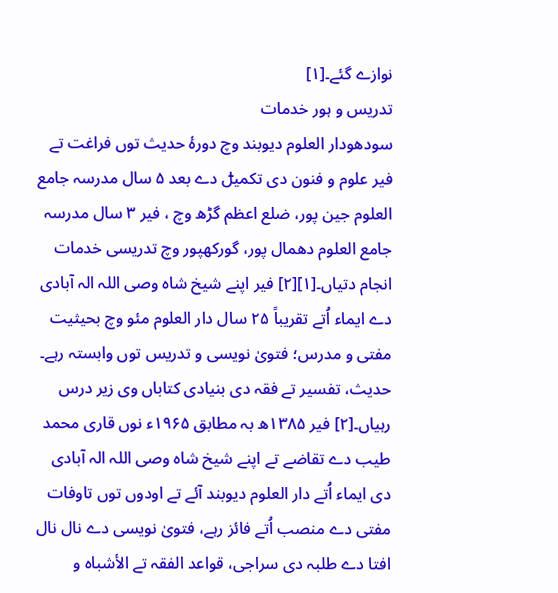نوازے گئے۔[۱]
تدریس و ہور خدمات
سودھودار العلوم دیوبند وچ دورۂ حدیث توں فراغت تے فیر علوم و فنون دی تکمیݪ دے بعد ۵ سال مدرسہ جامع العلوم جین پور، ضلع اعظم گڑھ وچ ، فیر ۳ سال مدرسہ جامع العلوم دھمال پور، گورکھپور وچ تدریسی خدمات انجام دتیاں۔[۱][۲] فیر اپنے شیخ شاہ وصی اللہ الہ آبادی دے ایماء اُتے تقریباً ۲۵ سال دار العلوم مئو وچ بحیثیت مفتی و مدرس؛ فتویٰ نویسی و تدریس توں وابستہ رہے۔ حدیث، تفسیر تے فقہ دی بنیادی کتاباں وی زیر درس رہیاں۔[۲] فیر ۱۳۸۵ھ بہ مطابق ۱۹۶۵ء نوں قاری محمد طیب دے تقاضے تے اپنے شیخ شاہ وصی اللہ الہ آبادی دی ایماء اُتے دار العلوم دیوبند آئے تے اودوں توں تاوفات مفتی دے منصب اُتے فائز رہے، فتویٰ نویسی دے نال نال افتا دے طلبہ دی سراجی، قواعد الفقہ تے الأشباہ و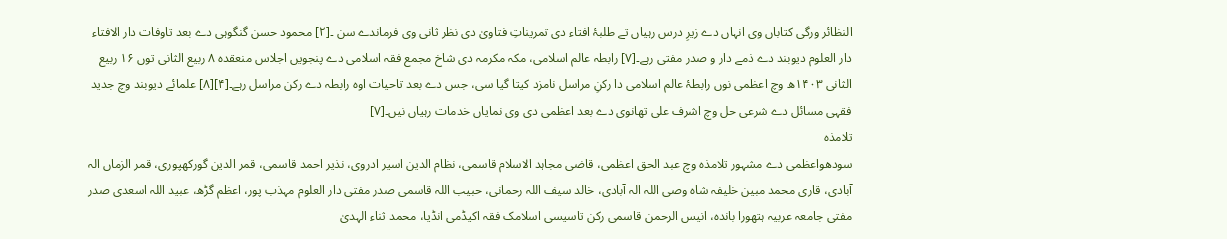النظائر ورگی کتاباں وی انہاں دے زیرِ درس رہیاں تے طلبۂ افتاء دی تمریناتِ فتاویٰ دی نظر ثانی وی فرماندے سن ۔[۲] محمود حسن گنگوہی دے بعد تاوفات دار الافتاء دار العلوم دیوبند دے ذمے دار و صدر مفتی رہے۔[۷] رابطہ عالم اسلامی، مکہ مکرمہ دی شاخ مجمع فقہ اسلامی دے پنجويں اجلاس منعقدہ ۸ ربیع الثانی توں ۱۶ ربیع الثانی ۱۴۰۳ھ وچ اعظمی نوں رابطۂ عالم اسلامی دا رکنِ مراسل نامزد کيتا گیا سی، جس دے بعد تاحیات اوہ رابطہ دے رکن مراسل رہے۔[۴][۸] علمائے دیوبند وچ جدید فقہی مسائل دے شرعی حل وچ اشرف علی تھانوی دے بعد اعظمی دی وی نمایاں خدمات رہیاں نيں۔[۷]
تلامذہ
سودھواعظمی دے مشہور تلامذہ وچ عبد الحق اعظمی، قاضی مجاہد الاسلام قاسمی، نظام الدین اسیر ادروی، نذیر احمد قاسمی، قمر الدین گورکھپوری، قمر الزماں الہ آبادی، قاری محمد مبین خلیفہ شاہ وصی اللہ الہ آبادی، خالد سیف اللہ رحمانی، حبیب اللہ قاسمی صدر مفتی دار العلوم مہذب پور، اعظم گڑھ، عبید اللہ اسعدی صدر مفتی جامعہ عربیہ ہتھورا باندہ، انیس الرحمن قاسمی رکن تاسیسی اسلامک فقہ اکیڈمی انڈیا، محمد ثناء الہدیٰ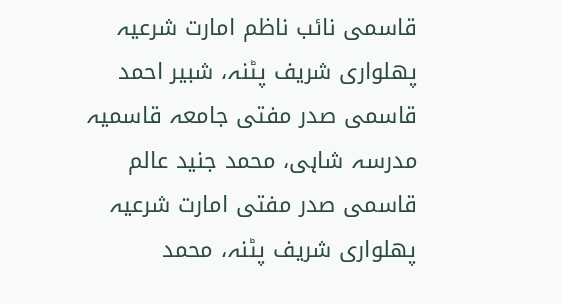قاسمی نائب ناظم امارت شرعیہ پھلواری شریف پٹنہ، شبیر احمد قاسمی صدر مفتی جامعہ قاسمیہ مدرسہ شاہی، محمد جنید عالم قاسمی صدر مفتی امارت شرعیہ پھلواری شریف پٹنہ، محمد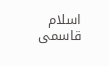اسلام قاسمی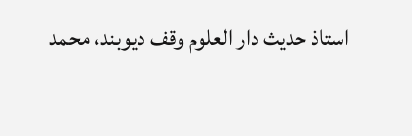استاذ حدیث دار العلوم وقف دیوبند، محمد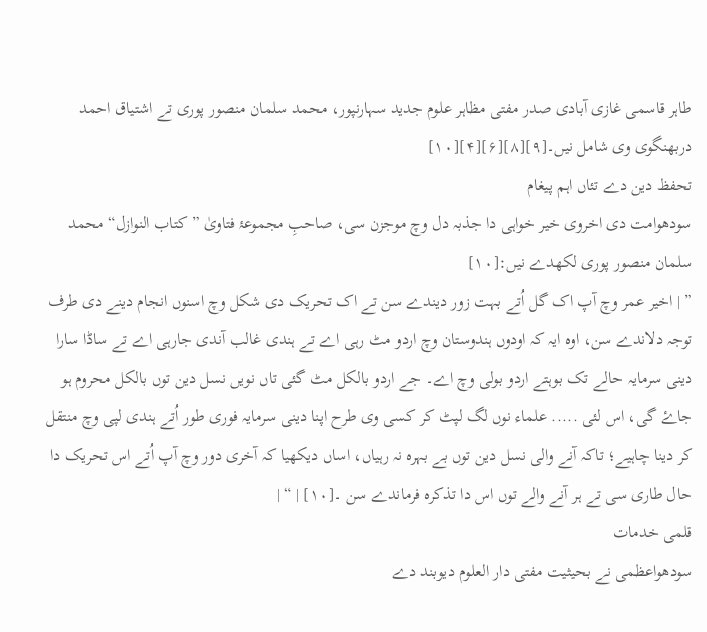طاہر قاسمی غازی آبادی صدر مفتی مظاہر علوم جدید سہارنپور، محمد سلمان منصور پوری تے اشتیاق احمد دربھنگوی وی شامل نيں۔[۹][۸][۶][۴][۱۰]
تحفظ دین دے تئاں اہم پیغام
سودھوامت دی اخروی خیر خواہی دا جذبہ دل وچ موجزن سی، صاحبِ مجموعۂ فتاویٰ ”کتاب النوازل“ محمد سلمان منصور پوری لکھدے نيں:[۱۰]
” | اخیر عمر وچ آپ اک گل اُتے بہت زور دیندے سن تے اک تحریک دی شکل وچ اسنوں انجام دینے دی طرف توجہ دلاندے سن، اوہ ایہ کہ اودوں ہندوستان وچ اردو مٹ رہی اے تے ہندی غالب آندی جارہی اے تے ساڈا سارا دینی سرمایہ حالے تک بوہتے اردو بولی وچ اے۔ جے اردو بالکل مٹ گئی تاں نويں نسل دین توں بالکل محروم ہو جاۓ گی، اس لئی ..... علماء نوں لگ لپٹ کر کسی وی طرح اپنا دینی سرمایہ فوری طور اُتے ہندی لپی وچ منتقل کر دينا چاہیے؛ تاکہ آنے والی نسل دین توں بے بہرہ نہ رہیاں، اساں دیکھیا کہ آخری دور وچ آپ اُتے اس تحریک دا حال طاری سی تے ہر آنے والے توں اس دا تذکرہ فرماندے سن ۔[۱۰] | “ |
قلمی خدمات
سودھواعظمی نے بحیثیت مفتی دار العلوم دیوبند دے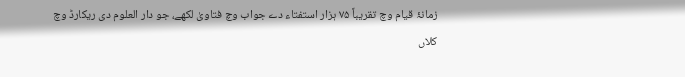زمانۂ قیام وچ تقریباً ۷۵ ہزار استفتاء دے جواب وچ فتاویٰ لکھے، جو دار العلوم دی ریکارڈ وچ کلاں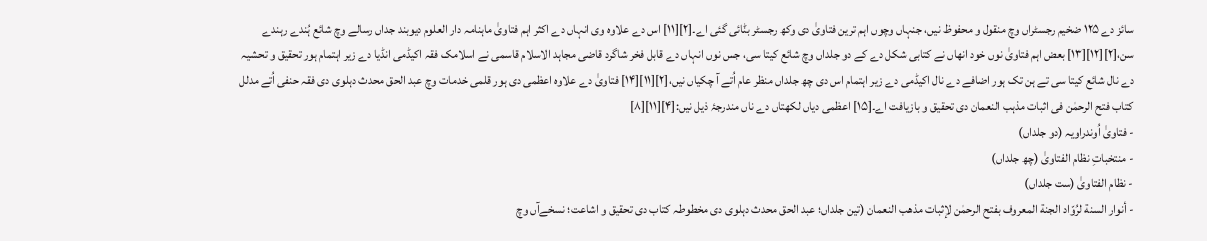سائز دے ۱۲۵ ضخیم رجسٹراں وچ منقول و محفوظ نيں، جنہاں وچوں اہم ترین فتاویٰ دی وکھ رجسٹر بݨائی گئی اے۔[۲][۱۱] اس دے علاوہ وی انہاں دے اکثر اہم فتاویٰ ماہنامہ دار العلوم دیوبند جداں رسالے وچ شائع ہُندے رہندے سن،[۲][۱۲][۱۳] بعض اہم فتاویٰ نوں خود انھاں نے کتابی شکل دے کے دو جلداں وچ شائع کيتا سی، جس نوں انہاں دے قابل فخر شاگرد قاضی مجاہد الاسلام قاسمی نے اسلامک فقہ اکیڈمی انڈیا دے زیر اہتمام ہور تحقیق و تحشیہ دے نال شائع کيتا سی تے ہن تک ہور اضافے دے نال اکیڈمی دے زیر اہتمام اس دی چھ جلداں منظر عام اُتے آ چکیاں نيں،[۲][۱۱][۱۴] فتاویٰ دے علاوہ اعظمی دی ہور قلمی خدمات وچ عبد الحق محدث دہلوی دی فقہ حنفی اُتے مدلل کتاب فتح الرحمٰن فی اثبات مذہب النعمان دی تحقیق و بازیافت اے۔[۱۵] اعظمی دیاں لکھتاں دے ناں مندرجۂ ذیل نيں:[۴][۱۱][۸]
- فتاویٰ اُوندراویہ (دو جلداں)
- منتخباتِ نظام الفتاویٰ (چھ جلداں)
- نظام الفتاویٰ (ست جلداں)
- أنوار السنة لرُوّاد الجنة المعروف بفتح الرحمٰن لإثبات مذهب النعمان (تین جلداں؛ عبد الحق محدث دہلوی دی مخطوطہ کتاب دی تحقیق و اشاعت؛ نسخےآں وچ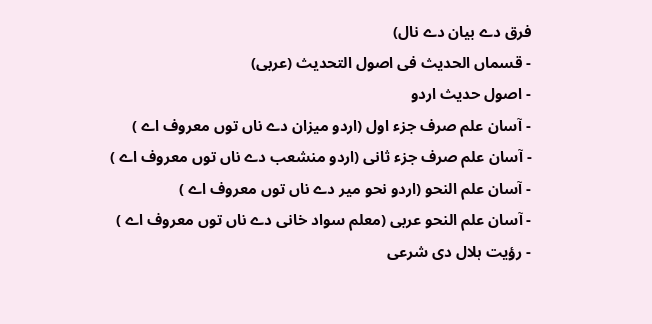فرق دے بیان دے نال)
- قسماں الحدیث فی اصول التحدیث (عربی)
- اصول حدیث اردو
- آسان علم صرف جزء اول (اردو میزان دے ناں توں معروف اے )
- آسان علم صرف جزء ثانی (اردو منشعب دے ناں توں معروف اے )
- آسان علم النحو (اردو نحو میر دے ناں توں معروف اے )
- آسان علم النحو عربی (معلم سواد خانی دے ناں توں معروف اے )
- رؤیت ہلال دی شرعی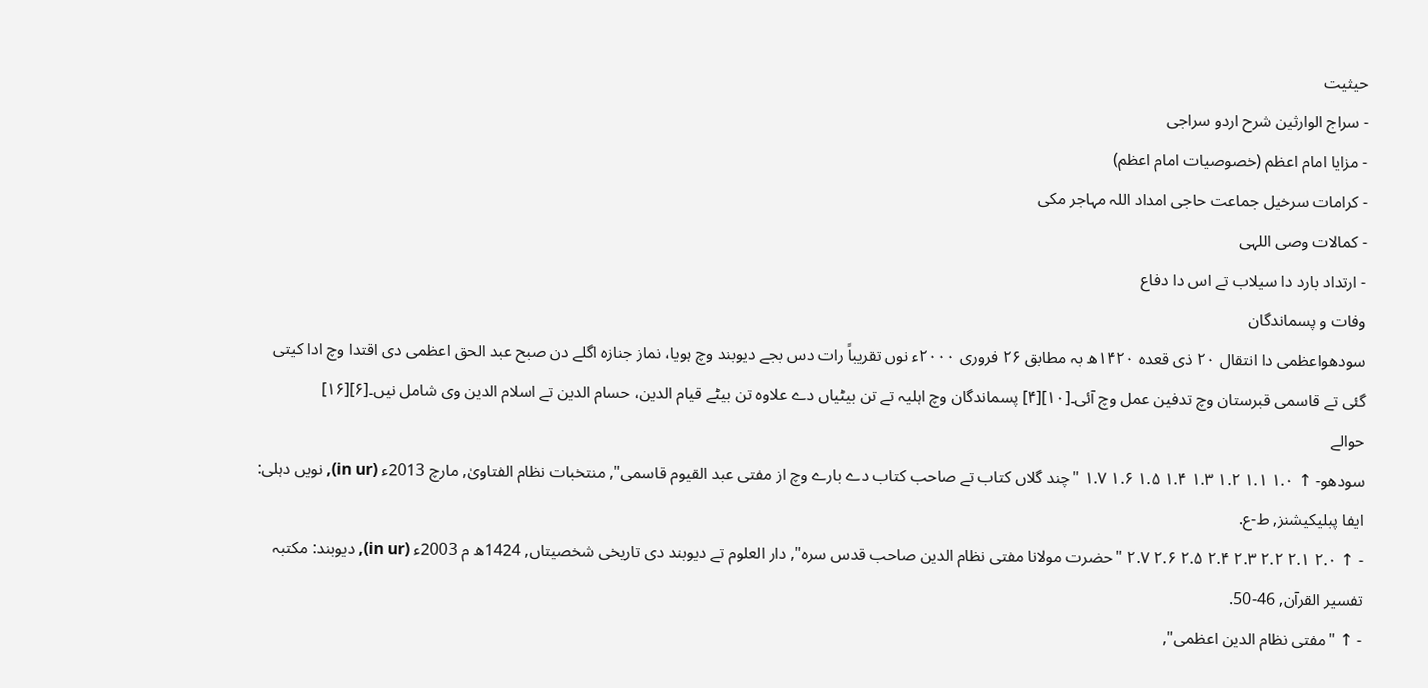حیثیت
- سراج الوارثین شرح اردو سراجی
- مزایا امام اعظم (خصوصیات امام اعظم)
- کرامات سرخیل جماعت حاجی امداد اللہ مہاجر مکی
- کمالات وصی اللہی
- ارتداد بارد دا سیلاب تے اس دا دفاع
وفات و پسماندگان
سودھواعظمی دا انتقال ۲۰ ذی قعدہ ۱۴۲۰ھ بہ مطابق ۲۶ فروری ۲۰۰۰ء نوں تقریباً رات دس بجے دیوبند وچ ہويا، نماز جنازہ اگلے دن صبح عبد الحق اعظمی دی اقتدا وچ ادا کيتی گئی تے قاسمی قبرستان وچ تدفین عمل وچ آئی۔[۱۰][۴] پسماندگان وچ اہلیہ تے تن بیٹیاں دے علاوہ تن بیٹے قیام الدین، حسام الدین تے اسلام الدین وی شامل نيں۔[۶][۱۶]
حوالے
سودھو- ↑ ۱.۰ ۱.۱ ۱.۲ ۱.۳ ۱.۴ ۱.۵ ۱.۶ ۱.۷ "چند گلاں کتاب تے صاحب کتاب دے بارے وچ از مفتی عبد القیوم قاسمی", منتخبات نظام الفتاویٰ, مارچ 2013ء (in ur), نويں دہلی: ایفا پبلیکیشنز, ط-ع.
- ↑ ۲.۰ ۲.۱ ۲.۲ ۲.۳ ۲.۴ ۲.۵ ۲.۶ ۲.۷ "حضرت مولانا مفتی نظام الدین صاحب قدس سرہ", دار العلوم تے دیوبند دی تاریخی شخصیتاں, 1424ھ م 2003ء (in ur), دیوبند: مکتبہ تفسیر القرآن, 46-50.
- ↑ "مفتی نظام الدین اعظمی",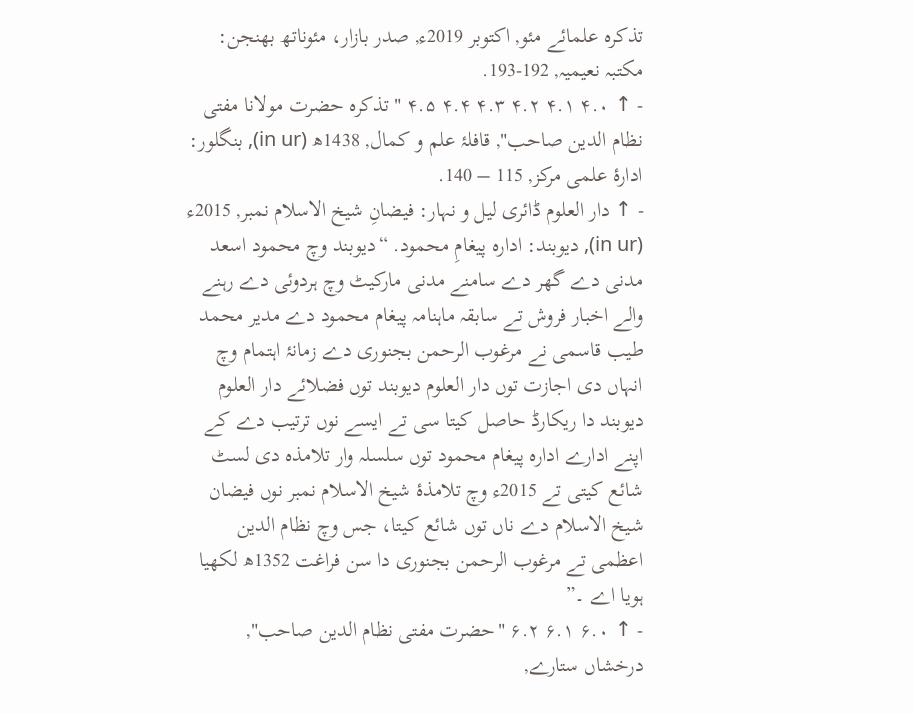تذکرہ علمائے مئو, اکتوبر 2019ء, صدر بازار، مئوناتھ بھنجن: مکتبہ نعیمیہ, 192-193.
- ↑ ۴.۰ ۴.۱ ۴.۲ ۴.۳ ۴.۴ ۴.۵ "تذکرہ حضرت مولانا مفتی نظام الدین صاحب", قافلۂ علم و کمال, 1438ھ (in ur), بنگلور: ادارۂ علمی مرکز, 115 – 140.
- ↑ دار العلوم ڈائری لیل و نہار: فیضانِ شیخ الاسلام نمبر, 2015ء (in ur), دیوبند: ادارہ پیغامِ محمود. “دیوبند وچ محمود اسعد مدنی دے گھر دے سامنے مدنی مارکیٹ وچ ہردوئی دے رہنے والے اخبار فروش تے سابقہ ماہنامہ پیغام محمود دے مدیر محمد طیب قاسمی نے مرغوب الرحمن بجنوری دے زمانۂ اہتمام وچ انہاں دی اجازت توں دار العلوم دیوبند توں فضلائے دار العلوم دیوبند دا ریکارڈ حاصل کيتا سی تے ايسے نوں ترتیب دے کے اپنے ادارے ادارہ پیغام محمود توں سلسلہ وار تلامذہ دی لسٹ شائع کيتی تے 2015ء وچ تلامذۂ شیخ الاسلام نمبر نوں فیضان شیخ الاسلام دے ناں توں شائع کیتا، جس وچ نظام الدین اعظمی تے مرغوب الرحمن بجنوری دا سن فراغت 1352ھ لکھیا ہويا اے ۔”
- ↑ ۶.۰ ۶.۱ ۶.۲ "حضرت مفتی نظام الدین صاحب", درخشاں ستارے,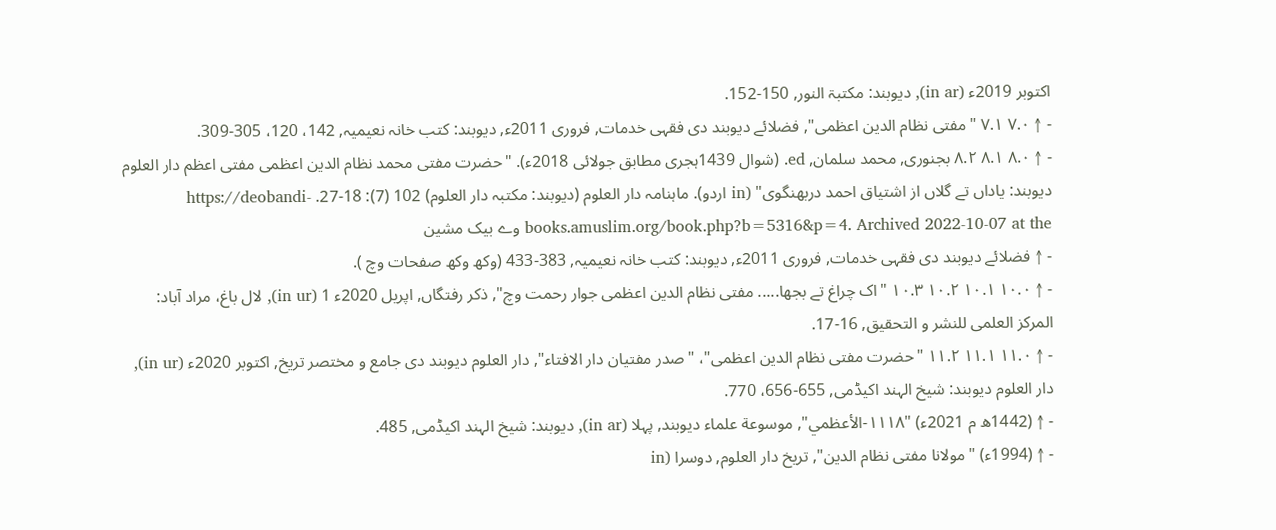اکتوبر 2019ء (in ar), دیوبند: مکتبۃ النور, 150-152.
- ↑ ۷.۰ ۷.۱ "مفتی نظام الدین اعظمی", فضلائے دیوبند دی فقہی خدمات, فروری 2011ء, دیوبند: کتب خانہ نعیمیہ, 142، 120، 305-309.
- ↑ ۸.۰ ۸.۱ ۸.۲ بجنوری, محمد سلمان, ed. (شوال 1439ہجری مطابق جولائی 2018ء). "حضرت مفتی محمد نظام الدین اعظمی مفتی اعظم دار العلوم دیوبند: یاداں تے گلاں از اشتیاق احمد دربھنگوی" (in اردو). ماہنامہ دار العلوم (دیوبند: مکتبہ دار العلوم) 102 (7): 18-27. https://deobandi-books.amuslim.org/book.php?b=5316&p=4. Archived 2022-10-07 at the وے بیک مشین
- ↑ فضلائے دیوبند دی فقہی خدمات, فروری 2011ء, دیوبند: کتب خانہ نعیمیہ, 383-433 (وکھ وکھ صفحات وچ ).
- ↑ ۱۰.۰ ۱۰.۱ ۱۰.۲ ۱۰.۳ "اک چراغ تے بجھا..... مفتی نظام الدین اعظمی جوار رحمت وچ", ذکر رفتگاں, اپریل 2020ء 1 (in ur), لال باغ، مراد آباد: المرکز العلمی للنشر و التحقیق, 16-17.
- ↑ ۱۱.۰ ۱۱.۱ ۱۱.۲ "حضرت مفتی نظام الدین اعظمی"، "صدر مفتیان دار الافتاء", دار العلوم دیوبند دی جامع و مختصر تریخ, اکتوبر 2020ء (in ur), دار العلوم دیوبند: شیخ الہند اکیڈمی, 655-656، 770.
- ↑ (1442ھ م 2021ء) "١١١٨-الأعظمي", موسوعة علماء ديوبند, پہلا (in ar), دیوبند: شیخ الہند اکیڈمی, 485.
- ↑ (1994ء) "مولانا مفتی نظام الدین", تریخ دار العلوم, دوسرا (in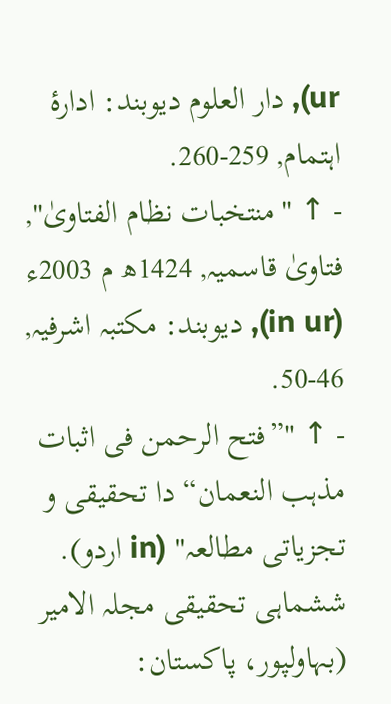ur), دار العلوم دیوبند: ادارۂ اہتمام, 259-260.
- ↑ "منتخبات نظام الفتاویٰ", فتاویٰ قاسمیہ, 1424ھ م 2003ء (in ur), دیوبند: مکتبہ اشرفیہ, 46-50.
- ↑ "”فتح الرحمن فی اثبات مذہب النعمان“ دا تحقیقی و تجزیاتی مطالعہ" (in اردو). ششماہی تحقیقی مجلہ الامیر (بہاولپور، پاکستان: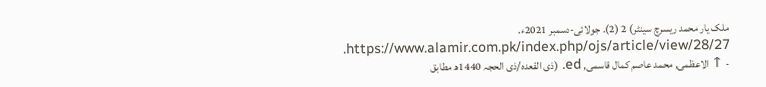ملک یار محمد ریسرچ سینٹر) 2 (2). جولائی-دسمبر 2021ء. https://www.alamir.com.pk/index.php/ojs/article/view/28/27.
- ↑ الاعظمی, محمد عاصم کمال قاسمی, ed. (ذی القعدہ/ذی الحجہ 1440ھ مطابق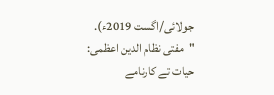جولائی/اگست 2019ء). "مفتی نظام الدین اعظمی: حیات تے کارنامے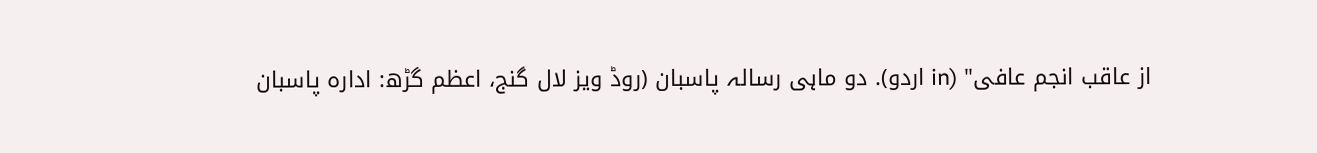از عاقب انجم عافی" (in اردو). دو ماہی رسالہ پاسبان (روڈ ویز لال گنج، اعظم گڑھ: ادارہ پاسبان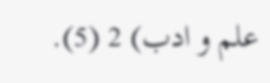علم و ادب) 2 (5).